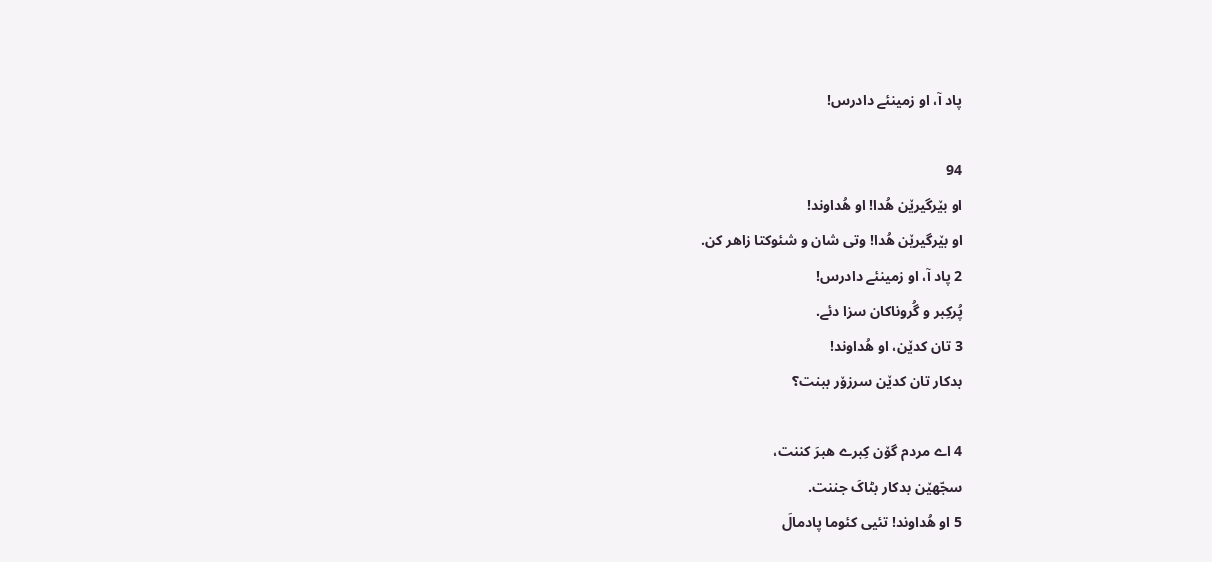پاد آ، او زمینئے دادرس!

94
او بێرگیرێن هُدا! او هُداوند!
او بێرگیرێن هُدا! وتی شان و شئوکتا زاهر کن.
2 پاد آ، او زمینئے دادرس!
پُرکِبر و گُروناکان سزا دئے.
3 تان کدێن، او هُداوند!
بدکار تان کدێن سرزۆر ببنت؟

4 اے مردم گۆن کِبرے هبرَ کننت،
سجّهێن بدکار بٹاکَ جننت.
5 او هُداوند! تئیی کئوما پادمالَ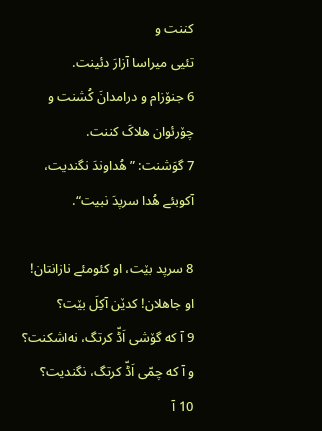کننت و
تئیی میراسا آزارَ دئینت.
6 جنۆزام و درامدانَ کُشنت و
چۆرئوان هلاکَ کننت.
7 گوَشنت: ”هُداوندَ نگندیت،
آکوبئے هُدا سرپدَ نبیت“.

8 سرپد بێت، او کئومئے نازانتان!
او جاهلان! کدێن آکِلَ بێت؟
9 آ که گۆشی اَڈّ کرتگ، نه‌اشکنت؟
و آ که چمّی اَڈّ کرتگ، نگندیت؟
10 آ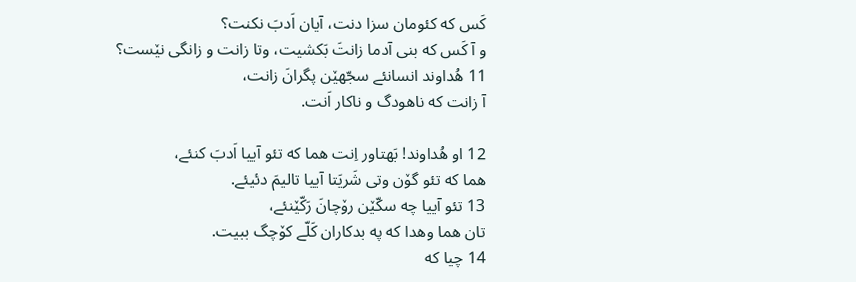کَس که کئومان سزا دنت، آیان اَدبَ نکنت؟
و آ کَس که بنی آدما زانتَ بَکشیت، وتا زانت و زانگی نێست؟
11 هُداوند انسانئے سجّهێن پگرانَ زانت،
آ زانت که ناهودگ و ناکار اَنت.

12 او هُداوند! بَهتاور اِنت هما که تئو آییا اَدبَ کنئے،
هما که تئو گۆن وتی شَریَتا آییا تالیمَ دئیئے.
13 تئو آییا چه سکّێن رۆچانَ رَکّێنئے،
تان هما وهدا که په بدکاران کَلّے کۆچگ ببیت.
14 چیا که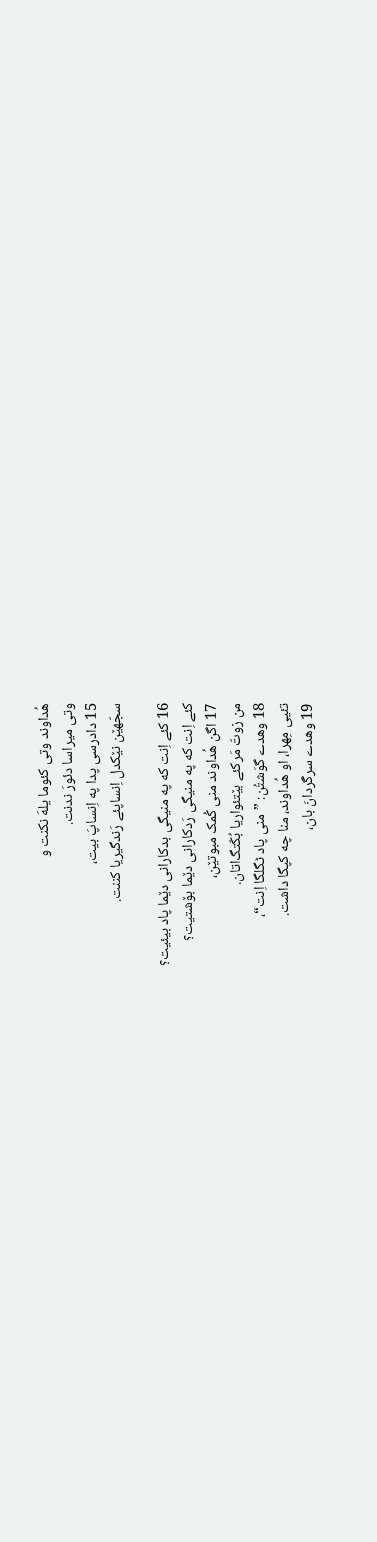هُداوند وتی کئوما یلهَ نکنت و
وتی میراسا دئورَ ندنت.
15 دادرسی پدا په اِنساپَ بیت،
سجّهێن نێکدل اِنساپئے رَندگیریا کننت.

16 کئے اِنت که په منیگی بدکارانی دێما پاد بیئیت؟
کئے اِنت که په منیگی رَدکارانی دێما بۆشتیت؟
17 اگن هُداوند منی کُمک مبوتێن،
من زوتّ مَرکئے بێتئواریا بُکّتگ‌اتان.
18 وهدے گوَشتُن: ”منی پاد ٹگلگا اِنت“،
تئیی مِهرا، او هُداوند، منا چه کپگا داشت.
19 وهدے سرگَردانَ بان،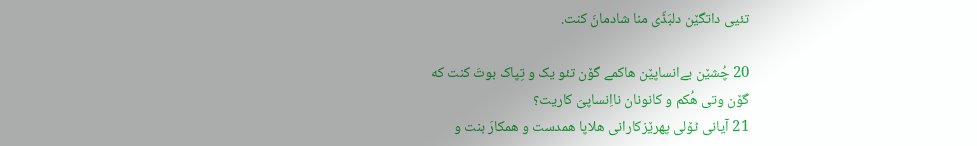تئیی داتگێن دلبَڈّی منا شادمانَ کنت.

20 چُشێن بےانساپێن هاکمے گۆن تئو یک و تِپاک بوتَ کنت که
گۆن وتی هُکم و کانونان نااِنساپیَ کاریت؟
21 آیانی ٹۆلی پهرێزکارانی هلاپا همدست و همکارَ بنت و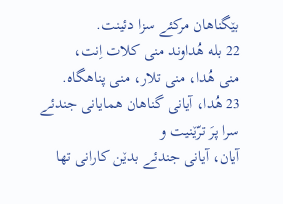بێگناهان مرکئے سزا دئینت.
22 بله هُداوند منی کلات اِنت،
منی هُدا، منی تلار، منی پناهگاه.
23 هُدا، آیانی گناهان همایانی جندئے سرا پرَ ترّێنیت و
آیان، آیانی جندئے بدێن کارانی تها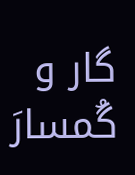گار و گُمسارَ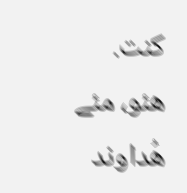کنت.
هئو، مئے هُداوند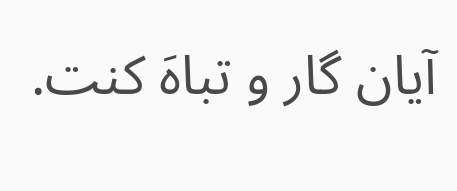آیان گار و تباهَ کنت.